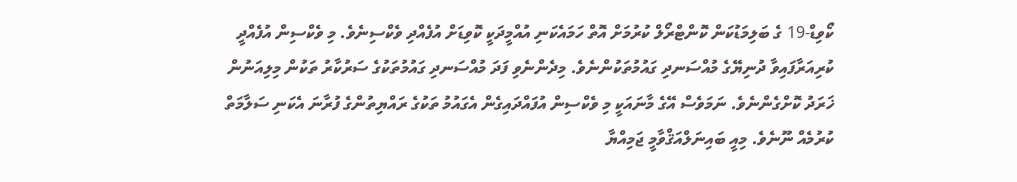ކޯވިޑް-19 ގެ ބަލިމަޑުކަން ކޮންޓްރޯލް ކުރުމަށް އޮތް ހަމައެކަނި އުއްމީދަކީ ކޮވިޑަށް އުފެއްދި ވެކްސިނެވެ. މި ވެކްސިން އުފެއްދީ ކުރިއަރާފައިވާ ދުނިޔޭގެ މުއްސަނދި ގައުމުތަކުންނެވެ. މިދެންނެވި ފަދަ މުއްސަނދި ގައުމުތަކުގެ ސަރުކާރު ތަކުން މިލިއަނުން ޚަރަދު ކޮށްގެންނެވެ. ނަމަވެސް އޭގެ މާނައަކީ މި ވެކްސިން އުފައްދައިގެން އެގައުމު ތަކުގެ ރައްޔިތުންގެ ފުރާނަ އެކަނި ސަލާމަތް ކުރުމެއް ނޫނެވެ. މިއީ ބައިނަލްއަޤްވާމީ ޖަމިއްޔާ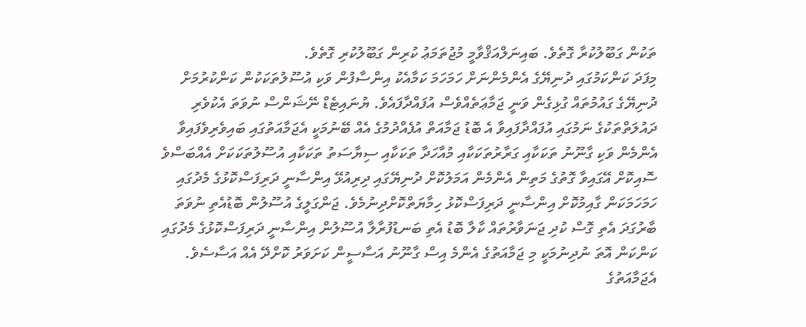ތަކުން ގަބޫލުކުރާ ގޮތެވެ. ބައިނަލްއަޤްވާމީ މުޖުތަމަޢު ކުރިން ގަބޫލުކުރި ގޮތެވެ.
މިފަދަ ކަންކަމުގައި ދުނިޔޭގެ އެންމެންނަށް ހަމަހަމަ ކަމާއެކު އިންސާފުން ވަކި އުސޫލުތަކަކުން ކަންކުރުމަށް ދުނިޔޭގެ ގައުމުތައް ގުޅިގެން ވަނީ ޖަމާޢަތެއްވެސް އުފައްދާފައެވެ. ޔުނައިޓެޑް ނޭޝަންސް ނުވަތަ އެކުވެރި ދައުލަތްތަކުގެ ނަމުގައި އުފައްދާފައިވާ އެ ބޮޑު ޖަމާއަތް އުފެއްދުމުގެ އެއް ބޭނުމަކީ އެޖަމާއަތުގައި ބައިވެރިވެފައިވާ އެންމެން ވަކި ގާނޫނު ތަކަކާއި ގަރާރުތަކަކާއި މުއާހަދާ ތަކަކާއި ސިޔާސަތު ތަކަކާއި އުސޫލުތަކަކަށް އެއްބަސްވެ ސޮއިކޮށް އޭގައިވާ ގޮތުގެ މަތިން އެންމެން އަމަލުކޮށް ދުނިޔޭގައި ދިރިއުޅޭ އިންސާނީ ދަރިފަސްކޮޅުގެ މެދުގައި ހަމަހަމަކަން ގާއިމުކޮށް އިންސާނީ ދަރިފަސްކޮޅު ހިމާޔަތްކޮށްދިނުމެވެ. ޖަންގަލީގެ އުސޫލުން ބޮޑުއެތި ނުވަތަ ބާރުގަދަ އެތި ގޮސް ކުދި ޖަނަވާރުތައް ކާލާ ބޮޑު އެތި ބަނޑުފުރާލާ އުސޫލުން އިންސާނީ ދަރިފަސްކޮޅުގެ މެދުގައި ކަންކަން އޮތަ ނުދިނުމަކީ މި ޖަމާއަތުގެ އެންމެ އިސް ގާނޫނު އަސާސީން ކަށަވަރު ކޮށްދޭ އެއް އަސާސެވެ.
އެޖަމާއަތުގެ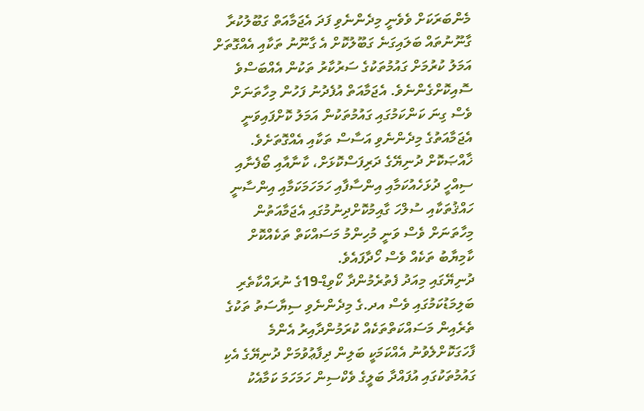މެންބަރަކަށް ވެވެނީ މިދެންނެވި ފަދަ އެޖަމާއަތް ގަބޫލުކުރާ ގާނޫނުތައް ބަލައިގަނެ ގަބޫލުކޮށް އެ ގާނޫނު ތަކާއި އެއްގޮތަށް އަމަލު ކުރުމަށް ގައުމުތަކުގެ ސަރުކާރު ތަކުން އެއްބަސްވެ ސޮއިކޮށްގެންނެވެ. އެޖަމާއަތް އުފެދުނު ފަހުން މިހާތަނަށް ވެސް ގިނަ ކަންކަމުގައި ގައުމުތަކުން އަމަލު ކޮށްފައިވަނީ އެޖަމާއަތުގެ މިދެންނެވި އަސާސް ތަކާއި އެއްގޮތަށެވެ. ޚާއްޞަކޮށް ދުނިޔޭގެ ދަރިފަސްކޮޅަށް، ކާނާއާއި ބޯފެނާއި ސިއްހީ ދުޅަހެއުކަމާއި އިންސާފާއި ހަމަހަމަކަމާއި އިންސާނީ ހައްޤުތަކާއި ސުލްހަ ގާއިމުކޮށްދިނުމުގައި އެޖަމާއަތުން މިހާތަނަށް ވެސް ވަނީ މުހިންމު މަސައްކަތް ތަކެއްކޮށް ކާމިޔާބު ތަކެއް ވެސް ހޯދާފައެވެ.
ދުނިޔޭގައި މިއަދު ފެތުރެމުންދާ ކޯވިޑް-19ގެ ނުރައްކާތެރި ބަލިމަޑުކަމުގައި ވެސް އދ.ގެ މިދެންނެވި ސިޔާސަތު ތަކުގެ ތެރެއިން މަސައްކަތްތަކެއް ކުރަމުންދާއިރު އެންމެ ފާހަގަކޮށްލެވުނު އެއްކަމަކީ ބަލިން ދިފާޢުވުމަށް ދުނިޔޭގެ އެކި ގައުމުތަކުގައި އުފައްދާ ބަލީގެ ވެކްސިން ހަމަހަމަ ކަމާއެކު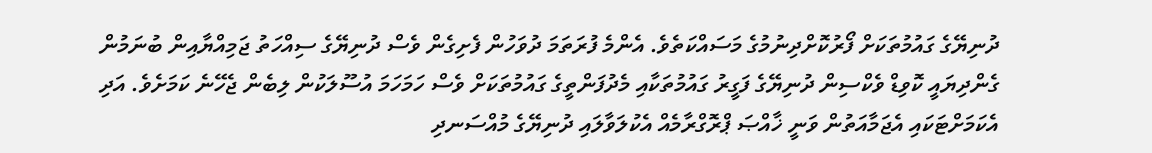ދުނިޔޭގެ ގައުމުތަކަށް ފޯރުކޮށްދިނުމުގެ މަސައްކަތެވެ. އެންމެ ފުރަތަމަ ދުވަހުން ފެށިގެން ވެސް ދުނިޔޭގެ ސިއްހަތު ޖަމިއްޔާއިން ބުނަމުން ގެންދިޔައީ ކޮވިޑް ވެކްސިން ދުނިޔޭގެ ފަގީރު ގައުމުތަކާއި މެދުފަންތީގެ ގައުމުތަކަށް ވެސް ހަމަހަމަ އުސޫލަކުން ލިބެން ޖެހޭނެ ކަމަށެވެ. އަދި އެކަމަށްޓަކައި އެޖަމާއަތުން ވަނީ ޚާއްޞަ ޕްރޮގްރާމެއް އެކުލަވާލައި ދުނިޔޭގެ މުއްސަނދި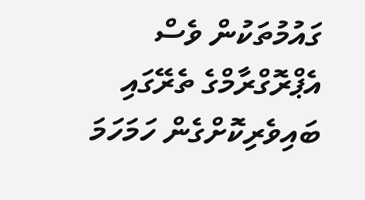ގައުމުތަކުން ވެސް އެޕްރޮގްރާމްގެ ތެރޭގައި ބައިވެރިކޮށްގެން ހަމަހަމަ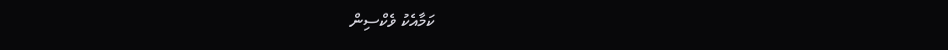ކަމާއެކު ވެކްސިން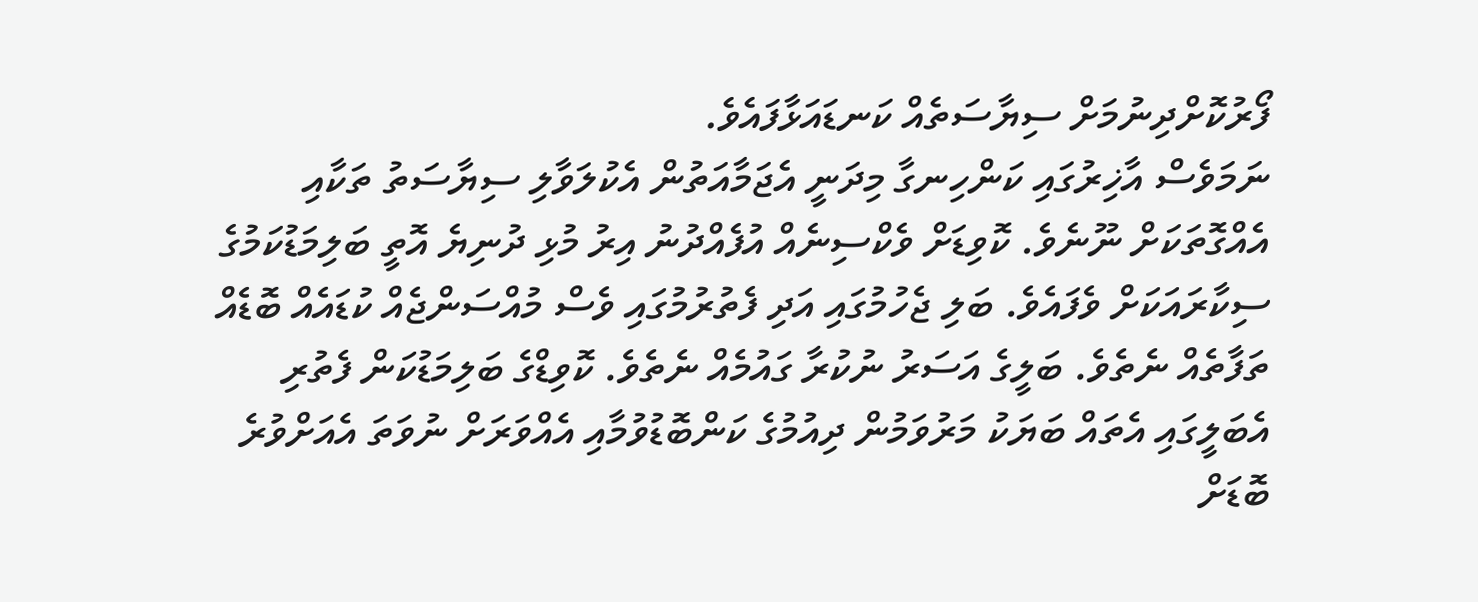ފޯރުކޮށްދިނުމަށް ސިޔާސަތެއް ކަނޑައަޅާފައެވެ.
ނަމަވެސް އާޚިރުގައި ކަންހިނގާ މިދަނީ އެޖަމާއަތުން އެކުލަވާލި ސިޔާސަތު ތަކާއި އެއްގޮތަކަށް ނޫނެވެ. ކޮވިޑަށް ވެކްސިނެއް އުފެއްދުނު އިރު މުޅި ދުނިޔެ އޮތީ ބަލިމަޑުކަމުގެ ސިކާރައަކަށް ވެފައެވެ. ބަލި ޖެހުމުގައި އަދި ފެތުރުމުގައި ވެސް މުއްސަންޖެއް ކުޑައެއް ބޮޑެއް ތަފާތެއް ނެތެވެ. ބަލީގެ އަސަރު ނުކުރާ ގައުމެއް ނެތެވެ. ކޮވިޑްގެ ބަލިމަޑުކަން ފެތުރި އެބަލީގައި އެތައް ބަޔަކު މަރުވަމުން ދިއުމުގެ ކަންބޮޑުވުމާއި އެއްވަރަށް ނުވަތަ އެއަށްވުރެ ބޮޑަށް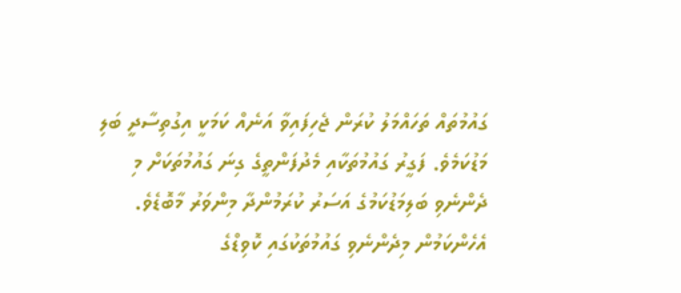ގައުމުތައް ތަހައްމަލު ކުރަން ޖެހިފައިވާ އަނެއް ކަމަކީ އިގުތިސާދީ ބަލި މަޑުކަމެވެ. ފަގީރު ގައުމުތަކާއި މެދުފަންތީގެ ގިނަ ގައުމުތަކަށް މި ދެންނެވި ބަލިމަޑުކަމުގެ އަސަރު ކުރަމުންދާ މިންވަރު މާބޮޑެވެ. އެހެންކަމުން މިދެންނެވި ގައުމުތަކުގައި ކޮވިޑްގެ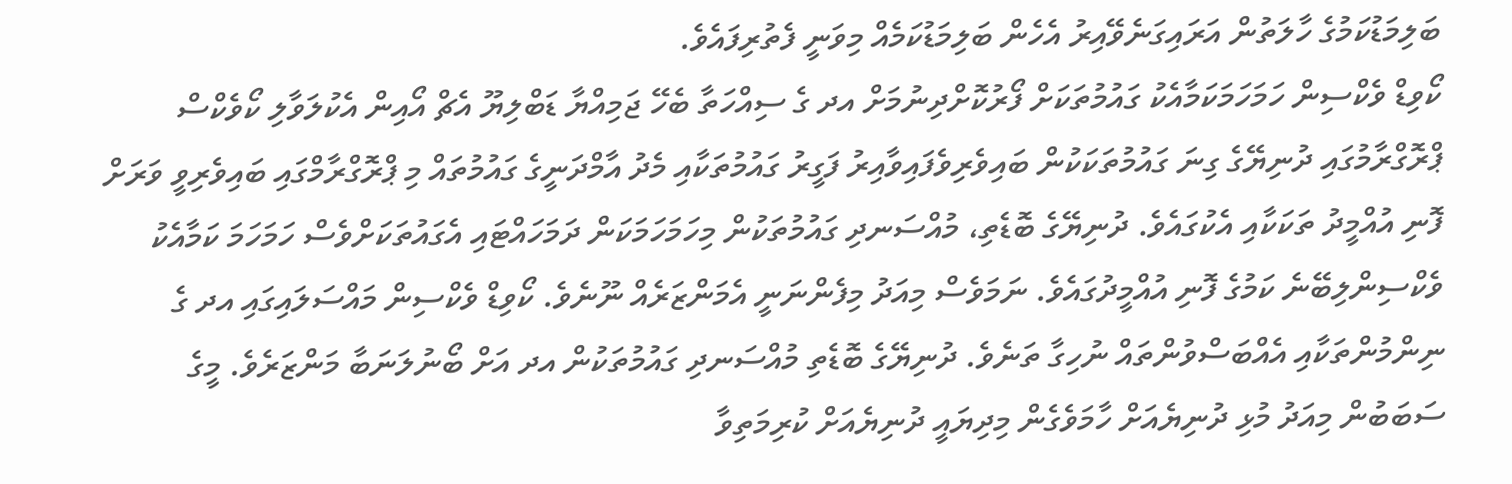ބަލިމަޑުކަމުގެ ހާލަތުން އަރައިގަނެވޭއިރު އެހެން ބަލިމަޑުކަމެއް މިވަނީ ފެތުރިފައެވެ.
ކޯވިޑް ވެކްސިން ހަމަހަމަކަމާއެކު ގައުމުތަކަށް ފޯރުކޮށްދިނުމަށް އދ ގެ ސިއްހަތާ ބެހޭ ޖަމިއްޔާ ޑަބްލިޔޫ އެޗް އޯއިން އެކުލަވާލި ކޯވެކްސް ޕްރޮގްރާމުގައި ދުނިޔޭގެ ގިނަ ގައުމުތަކަކުން ބައިވެރިވެފައިވާއިރު ފަގީރު ގައުމުތަކާއި މެދު އާމްދަނީގެ ގައުމުތައް މި ޕްރޮގްރާމްގައި ބައިވެރިވީ ވަރަށް ފޮނި އުއްމީދު ތަކަކާއި އެކުގައެވެ. ދުނިޔޭގެ ބޮޑެތި، މުއްސަނދި ގައުމުތަކުން މިހަމަހަމަކަން ދަމަހައްޓައި އެގައުތަކަށްވެސް ހަމަހަމަ ކަމާއެކު ވެކްސިންލިބޭނެ ކަމުގެ ފޮނި އުއްމީދުގައެވެ. ނަމަވެސް މިއަދު މިފެންނަނީ އެމަންޒަރެއް ނޫނެވެ. ކޯވިޑް ވެކްސިން މައްސަލައިގައި އދ ގެ ނިންމުންތަކާއި އެއްބަސްވުންތައް ނުހިގާ ތަނެވެ. ދުނިޔޭގެ ބޮޑެތި މުއްސަނދި ގައުމުތަކުން އދ އަށް ބޯނުލަނަބާ މަންޒަރެވެ. މީގެ ސަބަބުން މިއަދު މުޅި ދުނިޔެއަށް ހާމަވެގެން މިދިޔައީ ދުނިޔެއަށް ކުރިމަތިވާ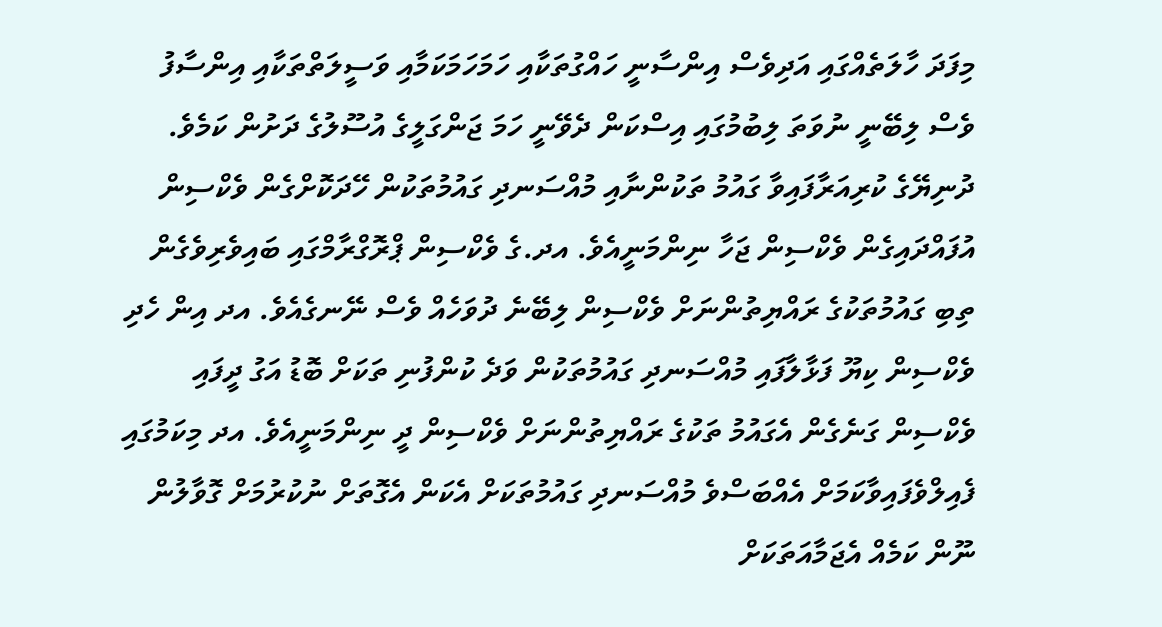މިފަދަ ހާލަތެއްގައި އަދިވެސް އިންސާނީ ހައްގުތަކާއި ހަމަހަމަކަމާއި ވަސީލަތްތަކާއި އިންސާފު ވެސް ލިބޭނީ ނުވަތަ ލިބުމުގައި އިސްކަން ދެވޭނީ ހަމަ ޖަންގަލީގެ އުސޫލުގެ ދަށުން ކަމެވެ.
ދުނިޔޭގެ ކުރިއަރާފައިވާ ގައުމު ތަކުންނާއި މުއްސަނދި ގައުމުތަކުން ހޭދަކޮށްގެން ވެކްސިން އުފައްދައިގެން ވެކްސިން ޖަހާ ނިންމަނީއެވެ. އދ.ގެ ވެކްސިން ޕްރޮގްރާމްގައި ބައިވެރިވެގެން ތިބި ގައުމުތަކުގެ ރައްޔިތުންނަށް ވެކްސިން ލިބޭނެ ދުވަހެއް ވެސް ނޭނގެއެވެ. އދ އިން ހެދި ވެކްސިން ކިޔޫ ފަޅާލާފައި މުއްސަނދި ގައުމުތަކުން ވަދެ ކުންފުނި ތަކަށް ބޮޑު އަގު ދީފައި ވެކްސިން ގަނެގެން އެގައުމު ތަކުގެ ރައްޔިތުންނަށް ވެކްސިން ދީ ނިންމަނީއެވެ. އދ މިކަމުގައި ފެއިލްވެފައިވާކަމަށް އެއްބަސްވެ މުއްސަނދި ގައުމުތަކަށް އެކަން އެގޮތަށް ނުކުރުމަށް ގޮވާލުން ނޫން ކަމެއް އެޖަމާއަތަކަށް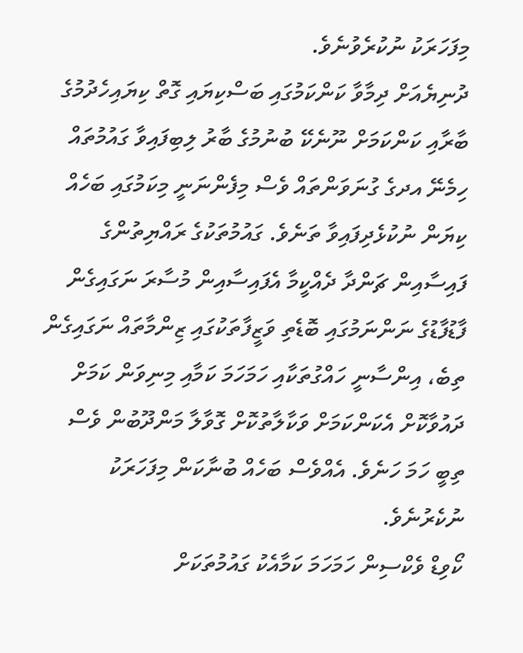މިފަހަރަކު ނުކުރެވުނެވެ.
ދުނިޔެއަށް ދިމާވާ ކަންކަމުގައި ބަސްކިޔައި ގޮތް ކިޔައިހެދުމުގެ ބާރާއި ކަންކަމަށް ނޫނެކޭ ބުނުމުގެ ބާރު ލިބިފައިވާ ގައުމުތައް ހިމެނޭ އދގެ ގުނަވަންތައް ވެސް މިފެންނަނީ މިކަމުގައި ބަހެއް ކިޔަން ނުކުޅެދިފައިވާ ތަނެވެ. ގައުމުތަކުގެ ރައްޔިތުންގެ ފައިސާއިން ޗަންދާ ދެއްކީމާ އެފައިސާއިން މުސާރަ ނަގައިގެން ފާޑުފާޑުގެ ނަންނަމުގައި ބޮޑެތި ވަޒީފާތަކުގައި ޒިންމާތައް ނަގައިގެން ތިބެ، އިންސާނީ ހައްގުތަކާއި ހަމަހަމަ ކަމާއި މިނިވަން ކަމަށް ދައުވާކޮށް އެކަންކަމަށް ވަކާލާތުކޮށް ގޮވާލާ މަންދޫބުން ވެސް ތިބީ ހަމަ ހަނެވެ. އެއްވެސް ބަހެއް ބުނާކަން މިފަހަރަކު ނުކެރުނެވެ.
ކޯވިޑް ވެކްސިން ހަމަހަމަ ކަމާއެކު ގައުމުތަކަށް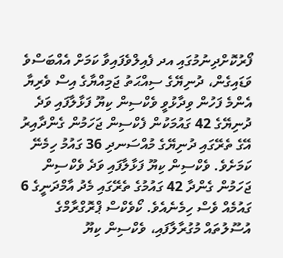ފޯރުކޮށްދިނުމުގައި އދ ފެއިލްވެފައިވާ ކަމަށް އެއްބަސްވެ ވަޑައިގެން، ދުނިޔޭގެ ސިއްޙަތު ޖަމިއްޔާގެ އިސް ވެރިޔާ އެންމެ ފަހުން ވިދާޅުވީ ވެކްސިން ކިޔޫ ފަޅާލާފައި ވަދެ ދުނިޔޭގެ 42 ގައުމަކުން ފެކްސިން ޖަހަމުން ގެންދާއިރު އޭގެ ތެރޭގައި ދުނިޔޭގެ މުއްސަނދި 36 ގައުމު ހިމެނޭ ކަމަށެވެ. ވެކްސިން ކިޔޫ ފަޅާލާފައި ވަދެ ވެކްސިން ޖަހަމުން ގެންދާ 42 ގައުމުގެ ތެރޭގައި މެދު އާމްދަނީގެ 6 ގައުމެއް ވެސް ހިމެނެއެވެ. ކޯވެކްސް ޕްރޮގްރާމްގެ އުސޫލުތައް މުގުރާލާފައި، ވެކްސިން ކިޔޫ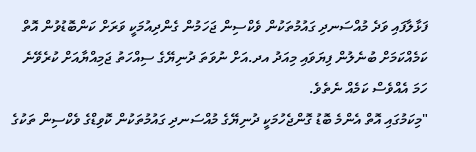ފަޅާލާފައި ވަދެ މުއްސަނދި ގައުމުތަކުން ވެކްސިން ޖަހަމުން ގެންދިއުމަކީ ވަރަށް ކަންބޮޑުވުން އޮތް ކަމެއްކަމަށް ބުނެލުން ފިޔަވައި މިއަދު އދ.އަށް ނުވަތަ ދުނިޔޭގެ ސިއްހަތު ޖަމިއްޔާއަށް ކުރެވޭނެ ހަމަ އެއްވެސް ކަމެއް ނެތެވެ.
"މިކަމުގައި އޮތް އެންމެ ބޮޑު ގޮންޖެހުމަކީ ދުނިޔޭގެ މުއްސަނދި ގައުމުތަކުން ކޮވިޑްގެ ވެކްސިން ތަކުގެ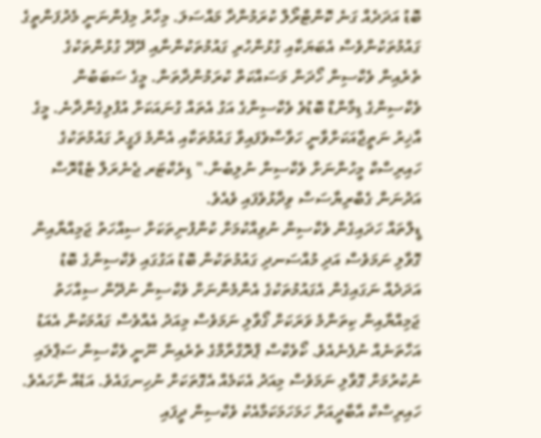ބޮޑު އަދަދެއް ގަނެ ކޮންޓްރޯލް ކުރަމުންދާ މައްސަލަ. މިހާރު މިފެންނަނީ މެދުފަންތީގެ ގައުމުތަކުންވެސް އެބަޔަކާއި ގުޅުންހުރި ގައުމުތަކުންނާއި ދޭދޭ ގުޅުންތަކުގެ ތެރެއިން ވެކްސިން ހޯދަން މަސައްކަތް ކުރަމުންދާތަން. މީގެ ސަބަބުން ވެކްސިންގެ ޑިމާންޑް ބޮޑުވެ ވެކްސިންގެ އަގު އެތައް ގުނައަކަށް އުފުލިގެންދާނެ. މީގެ އާޚިރު ނަތީޖާއަކަށްވާނީ ހަވާސާވެފައިވާ ގައުމުތަކާއި އެންމެ ފަގީރު ގައުމުތަކުގެ ހައިރިސްކް މީހުންނަށް ވެކްސިން ނުލިބުން." ޑިރެކްޓަރ ޖެނެރަލް ޓެޑްރޮސް އަދުނަން ގެބްރިޔާސަސް ވިދާޅުވެފައި ވެއެވެ.
ޑީލްތައް ހަދައިގެން ވެކްސިން ނުވިއްކުމަށް ކުންފުނިތަކަށް ސިއްހަތު ޖަމިއްޔާއިން ގޮވާލި ނަމަވެސް އަދި މުއްސަނދި ގައުމުތަކުން ބޮޑު އަގުގައި ވެކްސިންގެ ބޮޑު އަދަދެއް ނަގައިގެން އެގައުމުތަކުގެ އެންމެންނަށް ވެކްސިން ނުދޭން ސިއްހަތު ޖަމިއްޔާއިން ކިތަންމެ ވަރަކަށް ގޯވާލި ނަމަވެސް މިއަދު އެއްވެސް ގައުމަކުން އެއަޑު އަހާތަނެއް ނުފެނެއެވެ. ކޯވެކްސް ޕްރޮގްރާމްގެ ތެރެއިން ނޫނީ ވެކްސިން ސަޕްލައި ނުކުރުމަށް ގޮވާލި ނަމަވެސް މިއަދު އެކަމެއް އެގޮތަކަށް ނުހިނގައެވެ. އަޑެއް ނާހައެވެ. ހައިރިސްކް އާބާދީއަށް ހަމަހަމަކަމާއެކު ވެކްސިން ދީފައި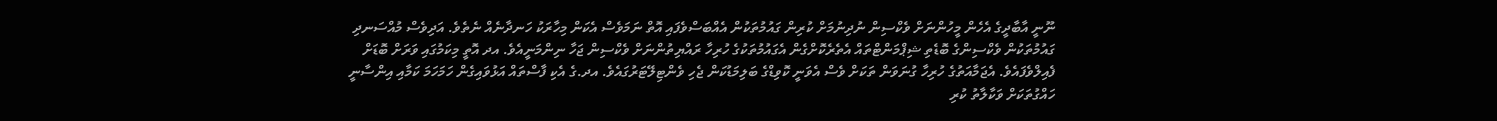ނޫނީ އާބާދީގެ އެހެން މީހުންނަށް ވެކްސިން ނުދިނުމަށް ކުރިން ގައުމުތަކުން އެއްބަސްވެފައި އޮތް ނަމަވެސް އެކަން މިހާރަކު ހަނދާނެއް ނެތެވެ. އަދިވެސް މުއްސަނދި ގައުމުތަކުން ވެކްސިންގެ ބޮޑެތި ޝިޕްމަންޓްތައް އެތެރެކޮށްގެން އެގައުމުތަކުގެ ހުރިހާ ރައްޔިތުންނަށް ވެކްސިން ޖަހާ ނިންމަނީއެވެ. އދ އޮތީ މިކަމުގައި ވަރަށް ބޮޑަށް ފެއިލްވެފައެވެ. އެޖަމާއަތުގެ ހުރިހާ ގުނަވަން ތަކަށް ވެސް އެވަނީ ކޮވިޑްގެ ބަލިމަޑުކަން ޖެހި ވެންޓިލޭޓަރުގައެވެ. އދ.ގެ އެކި ފާސްތައް އަޅުވައިގެން ހަމަހަމަ ކަމާއި އިންސާނީ ހައްގުތަކަށް ވަކާލާތު ކުރި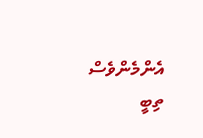އެންމެންވެސް ތިބީ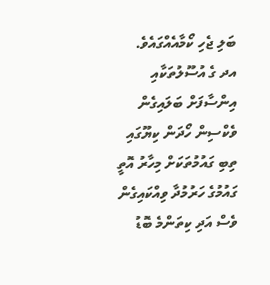ބަލި ޖެހި ކޯމާއެއްގައެވެ.
އދ ގެ އުސޫލުތަކާއި އިންސާފަށް ބަލައިގެން ވެކްސިން ހޯދަން ކިޔޫގައި ތިބި ގައުމުތަކަށް މިހާރު އޮތީ ގައުމުގެ ހަރުމުދާ ވިއްކައިގެން ވެސް އަދި ކިތަންމެ ބޮޑު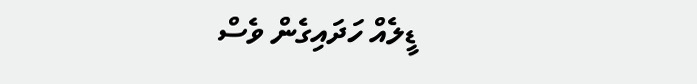ޑީލެއް ހަދައިގެން ވެސް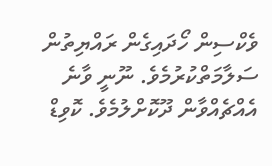ވެކްސިން ހޯދައިގެން ރައްޔިތުން ސަލާމަތްކުރުމެވެ. ނޫނީ ވާނެ އެއްޗެއްވާން ދޫކޮށްލުމެވެ. ކޮވިޑް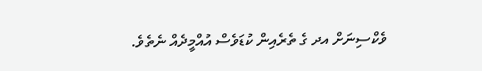ވެކްސިނަށް އދ ގެ ތެރެއިން ކުޑަވެސް އުއްމީދެއް ނެތެވެ.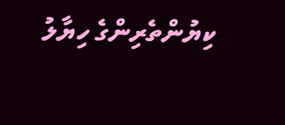ކިޔުންތެރިންގެ ހިޔާލު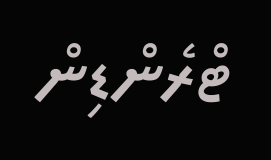ޓްރެންޑިން